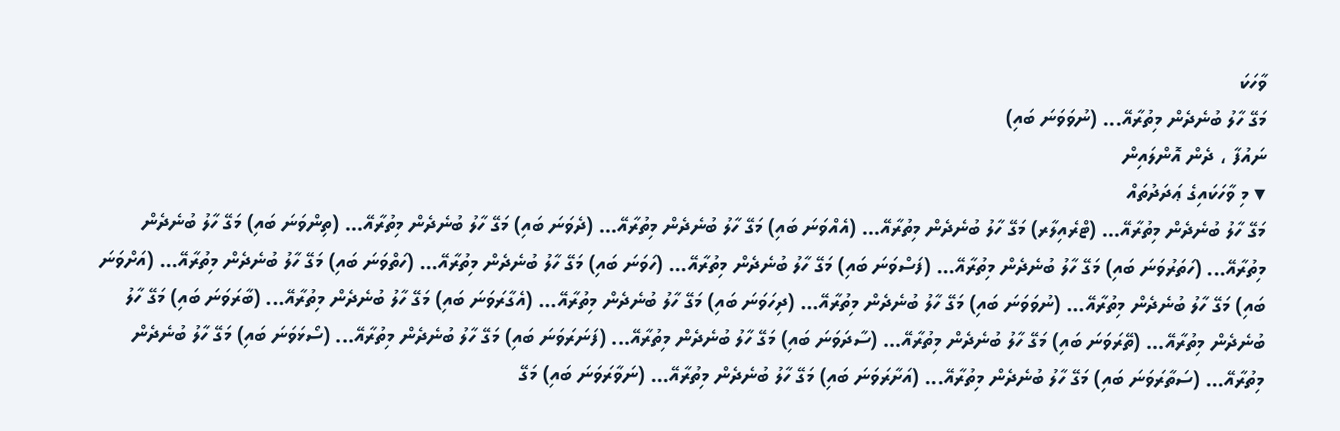ވާހަކަ
މަގޭ ހާލު ބުނެދެން މިތުރާއޭ... (ނުވަވަނަ ބައި)
ނައުފާ ، ދެން އޮންލައިން
▾ މި ވާހަކައިގެ ޢަދަދުތައް
މަގޭ ހާލު ބުނެދެން މިތުރާއޭ... (ޓްރެއިލާރ) މަގޭ ހާލު ބުނެދެން މިތުރާއޭ... (އެއްވަނަ ބައި) މަގޭ ހާލު ބުނެދެން މިތުރާއޭ... (ދެވަނަ ބައި) މަގޭ ހާލު ބުނެދެން މިތުރާއޭ... (ތިންވަނަ ބައި) މަގޭ ހާލު ބުނެދެން މިތުރާއޭ... (ހަތަރުވަނަ ބައި) މަގޭ ހާލު ބުނެދެން މިތުރާއޭ... (ފަސްވަނަ ބައި) މަގޭ ހާލު ބުނެދެން މިތުރާއޭ... (ހަވަނަ ބައި) މަގޭ ހާލު ބުނެދެން މިތުރާއޭ... (ހަތްވަނަ ބައި) މަގޭ ހާލު ބުނެދެން މިތުރާއޭ... (އަށްވަނަ ބައި) މަގޭ ހާލު ބުނެދެން މިތުރާއޭ... (ނުވަވަނަ ބައި) މަގޭ ހާލު ބުނެދެން މިތުރާއޭ... (ދިހަވަނަ ބައި) މަގޭ ހާލު ބުނެދެން މިތުރާއޭ... (އެގާރަވަނަ ބައި) މަގޭ ހާލު ބުނެދެން މިތުރާއޭ... (ބާރަވަނަ ބައި) މަގޭ ހާލު ބުނެދެން މިތުރާއޭ... (ތޭރަވަނަ ބައި) މަގޭ ހާލު ބުނެދެން މިތުރާއޭ... (ސާދަވަނަ ބައި) މަގޭ ހާލު ބުނެދެން މިތުރާއޭ... (ފަނަރަވަނަ ބައި) މަގޭ ހާލު ބުނެދެން މިތުރާއޭ... (ސޯޅަވަނަ ބައި) މަގޭ ހާލު ބުނެދެން މިތުރާއޭ... (ސަތާރަވަނަ ބައި) މަގޭ ހާލު ބުނެދެން މިތުރާއޭ... (އަށާރަވަނަ ބައި) މަގޭ ހާލު ބުނެދެން މިތުރާއޭ... (ނަވާރަވަނަ ބައި) މަގޭ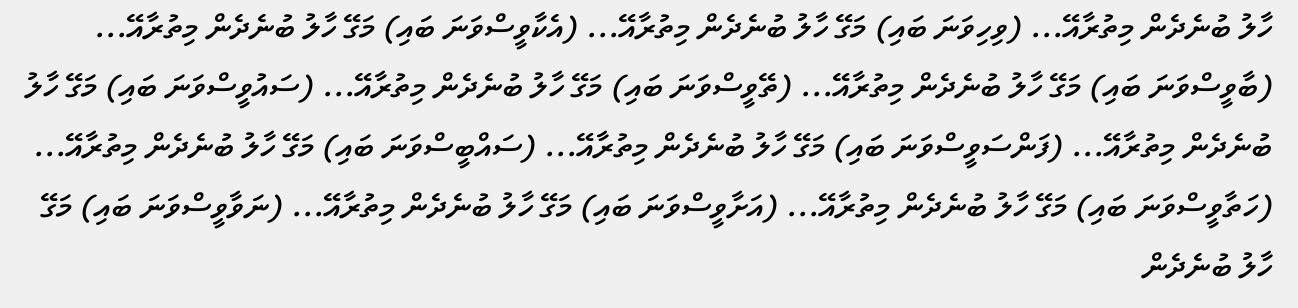ހާލު ބުނެދެން މިތުރާއޭ... (ވިހިވަނަ ބައި) މަގޭ ހާލު ބުނެދެން މިތުރާއޭ... (އެކާވީސްވަނަ ބައި) މަގޭ ހާލު ބުނެދެން މިތުރާއޭ... (ބާވީސްވަނަ ބައި) މަގޭ ހާލު ބުނެދެން މިތުރާއޭ... (ތޭވީސްވަނަ ބައި) މަގޭ ހާލު ބުނެދެން މިތުރާއޭ... (ސައުވީސްވަނަ ބައި) މަގޭ ހާލު ބުނެދެން މިތުރާއޭ... (ފަންސަވީސްވަނަ ބައި) މަގޭ ހާލު ބުނެދެން މިތުރާއޭ... (ސައްބީސްވަނަ ބައި) މަގޭ ހާލު ބުނެދެން މިތުރާއޭ... (ހަތާވީސްވަނަ ބައި) މަގޭ ހާލު ބުނެދެން މިތުރާއޭ... (އަށާވީސްވަނަ ބައި) މަގޭ ހާލު ބުނެދެން މިތުރާއޭ... (ނަވާވީސްވަނަ ބައި) މަގޭ ހާލު ބުނެދެން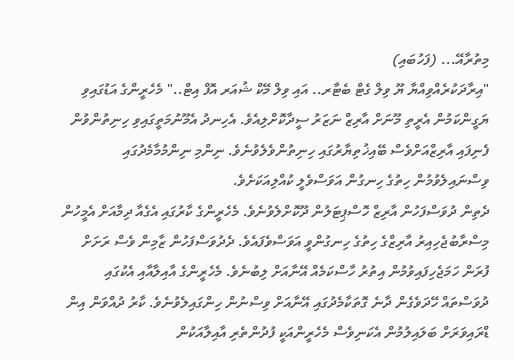މިތުރާއޭ... (ފަހުބައި)
"އިރާދަކުރެއްވިއްޔާ ޔޫ ވިލް ގެޓް ބެޓާރ.. އައި ވިލް މޭކް ޝުއަރ އޮފް އިޓް.." މެހެރީންގެ އަޑުގައިވި ޔަގީންކަމުން އެރީތި މޫނަށް އާރިޒް ނަޒަރު ސީދާކޮށްލިއެވެ. އެހިނދު އެމޫނުމަތީގައިވި ހިނިތުންވުން ފެނިފައި އާރިޒްއަށްވެސް ބޭއިޚުތިޔާރުގައި ހިނިތުންވެލެވުނެވެ. ނިންމި ނިންމުމާމެދުގައި ވިސްނައިލެވުމުން ހިތުގެ ހިނގުން އަވަސްވެލީ ކުއްލިއަކަށެވެ.
ދެތިން ދުވަސްފަހުން އާރިޒް ހޮސްޕިޓަލުން ދޫކޮށްލެވުނެވެ. މެހެރީންގެ ކާރުގައި އެގެއާ ދިމާއަށް އެމީހުން މިސްރާބުޖެހިއިރު އާރިޒްގެ ހިތުގެ ހިނގުންވީ އަވަސްވެފައެވެ. ދެދުވަސްފަހުން ޒާމިން ވެސް ރަށަށް ފުރަން ހަމަޖެހިފައިވުމުން އިތުރު ހާސްކަމެއް އޭނާއަށް ލިބުނެވެ. މެހެރީންގެ އާއިލާއާއި އެކުގައި ދުވަސްތައް ހޭދަވެގެން ދާނެ ގޮތަކާމެދުގައި އޭނާއަށް ވިސްނުން ހިންގައިލެވުނެވެ. ކާރު ދުއްވަން އިން ޑްރައިވަރަށް ބަލައިލުމުން އެކަނިވެސް މެހެރީންއަކީ ފުދުންތެރި އާއިލާއަކުން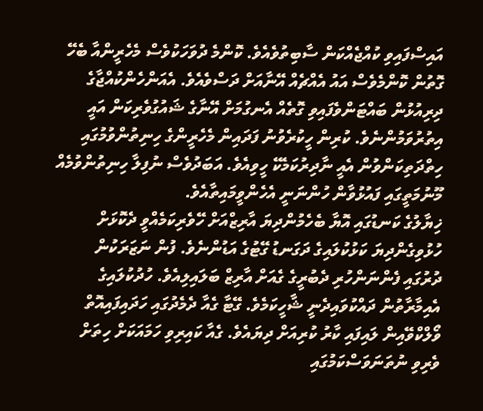އައިސްފައިވި ކުއްޖެއްކަން ސާބިތުވެއެވެ. ކޮންމެ ދުވަހަކުވެސް މެހެރީންއާ ބެހޭ ގޮތުން ކޮންމެވެސް އައު އެއްޗެއް އޭނާއަށް ދަސްވެއެވެ. އެއަންހެންކުއްޖާގެ ދިރިއުޅުން ބައްޓަންވެފައިވި ގޮތެއް އެނގުމަށް އޭނާގެ ޝައުގުވެރިކަން އައީ އިތުރުވަމުންނެވެ. ކުރިން ހީކުރެވުނު ފަދައިން މެހެރީންގެ ހިނިތުންވުމުގައި ހިތްދަތިކަންވުން އެއީ ނާދިރުކަމެކޭ ހީވިއެވެ. އަބަދުވެސް ނުފިލާ ހިނިތުންވުމެއް މޫނުމަތީގައި ފައުޅުވާން ހުންނަނީ އެހެންވީމައިތާއެވެ.
ޚިޔާލުގެ ކަނޑުގައި އޮޔާ ބެހެމުންދިޔަ އާރިޒްއަށް ހޭވެރިކަމެއްވީ ދެކޮޅަށް ހުޅުވިގެންދިޔަ ކަޅުކުލައިގެ ދަގަނޑު ގޭޓުގެ އަޑުންނެވެ. ފުން ނަޒަރަކުން ދުރުގައި ފެންނަންހުރި ދެބުރީގެ ގެއަށް އާރިޒް ބަލައިލިއެވެ. ހުދުކުލައިގެ އެއިމާރާތުން ދައްކުވައިދެނީ ޝާހީކަމެވެ. ގޭޓާ ގެއާ ދެމެދުގައި ހަދައިފައިއޮތް ވޯލްކްވޭއިން ލައިފައި ކާރު ކުރިއަށް ދިޔައެވެ. ގެއާ ކައިރިވި ހަމައަކަށް ހިތަށް ވެރިވި ނުތަނަވަސްކަމުގައި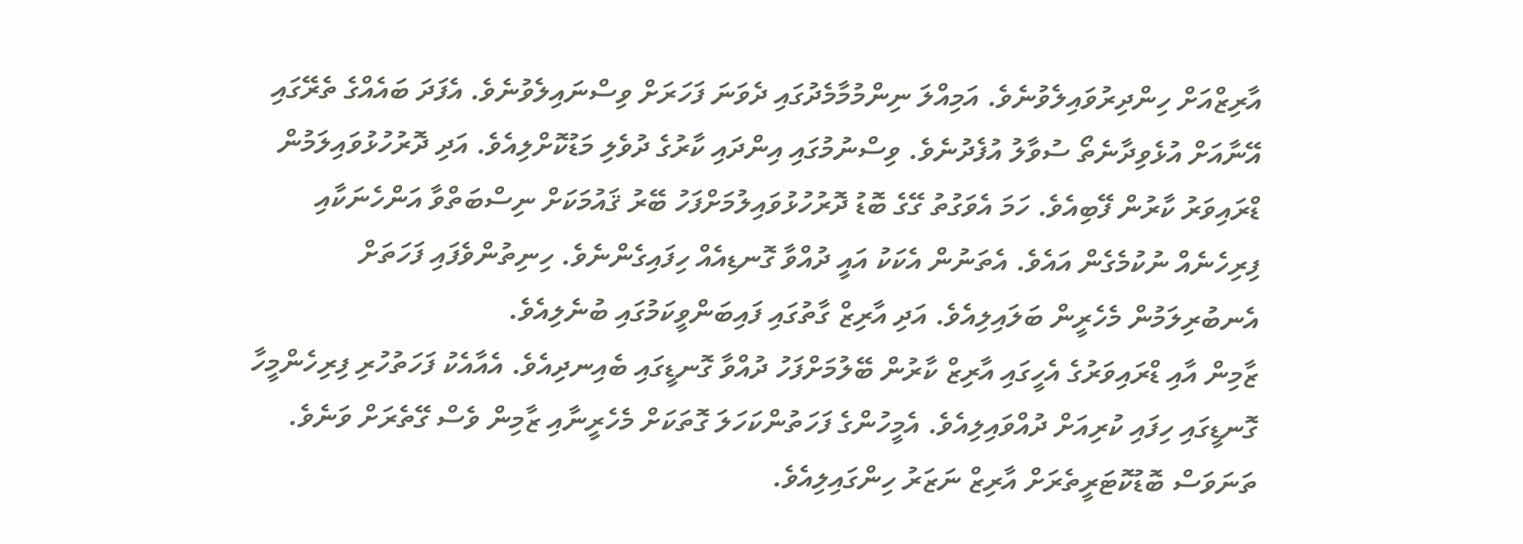އާރިޒްއަށް ހިންދިރުވައިލެވުނެވެ. އަމިއްލަ ނިންމުމާމެދުގައި ދެވަނަ ފަހަރަށް ވިސްނައިލެވުނެވެ. އެފަދަ ބައެއްގެ ތެރޭގައި އޭނާއަށް އުޅެވިދާނެތޯ ސުވާލު އުފެދުނެވެ. ވިސްނުމުގައި އިންދައި ކާރުގެ ދުވެލި މަޑުކޮށްލިއެވެ. އަދި ދޮރުހުޅުވައިލަމުން ޑްރައިވަރު ކާރުން ފޭބިއެވެ. ހަމަ އެވަގުތު ގޭގެ ބޮޑު ދޮރުހުޅުވައިލުމަށްފަހު ބޭރު ޤައުމަކަށް ނިސްބަތްވާ އަންހެނަކާއި ފިރިހެނެއް ނުކުމެގެން އައެވެ. އެތަނުން އެކަކު އައީ ދުއްވާ ގޮނޑިއެއް ހިފައިގެންނެވެ. ހިނިތުންވެފައި ފަހަތަށް އެނބުރިލަމުން މެހެރީން ބަލައިލިއެވެ. އަދި އާރިޒް ގާތުގައި ފައިބަންވީކަމުގައި ބުނެލިއެވެ.
ޒާމިން އާއި ޑްރައިވަރުގެ އެހީގައި އާރިޒް ކާރުން ބޭލުމަށްފަހު ދުއްވާ ގޮނޑީގައި ބެއިނދިއެވެ. އެއާއެކު ފަހަތުހުރި ފިރިހެންމީހާ ގޮނޑީގައި ހިފައި ކުރިއަށް ދުއްވައިލިއެވެ. އެމީހުންގެ ފަހަތުންކަހަލަ ގޮތަކަށް މެހެރީނާއި ޒާމިން ވެސް ގޭތެރަށް ވަނެވެ. ތަނަވަސް ބޮޑުކޮޓަރީތެރަށް އާރިޒް ނަޒަރު ހިންގައިލިއެވެ.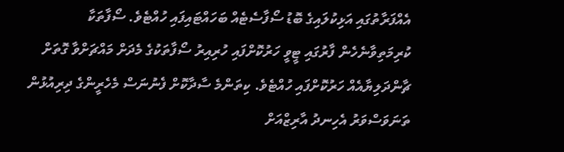އެއްފަރާތުގައި އަޅިކުލައިގެ ބޮޑު ސޯފާސެޓެއް ބަހައްޓައިފައި ހުއްޓެވެ. ސޯފާތަކާ ކުރިމަތިވާނެހެން ފާރުގައި ޓީވީ ހަރުކޮށްފައި ހުރިއިރު ސޯފާތަކުގެ މެދަށް މައްޗަށްވާ ގޮތަށް ޗާންދަލިޔާއެއް ހަރުކޮށްފައި ހުއްޓެވެ. ކިތަންމެ ސާދާކޮށް ފެނުނަސް މެހެރީންގެ ދިރިއުޅުން ތަނަވަސްވަރު އެހިނދު އާރިޒްއަށް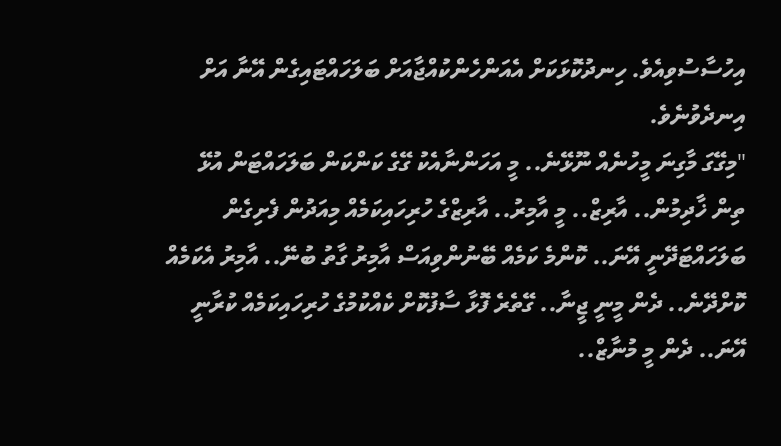އިހުސާސުވިއެވެ. ހިނދުކޮޅަކަށް އެއަންހެންކުއްޖާއަށް ބަލަހައްޓައިގެން އޭނާ އަށް އިނދެވުނެވެ.
"މިގޭގަ މާގިނަ މީހުނެއް ނޫޅޭނެ.. މީ އަހަންނާއެކު ގޭގެ ކަންކަން ބަލަހައްޓަން އުޅޭ ތިން ޚާދިމުން.. އާރިޒް.. މީ އާމިރު.. އާރިޒްގެ ހުރިހައިކަމެއް މިއަދުން ފެށިގެން ބަލަހައްޓަދޭނީ އޭނަ.. ކޮންމެ ކަމެއް ބޭނުންވިއަސް އާމިރު ގާތު ބުނޭ.. އާމިރު އެކަމެއް ކޮށްދޭނެ.. ދެން މީނީ ޖީނާ.. ގޭތެރެ ފޮޅާ ސާފުކޮށް ކެއްކުމުގެ ހުރިހައިކަމެއް ކުރާނީ އޭނަ.. ދެން މީ މުނާޒް..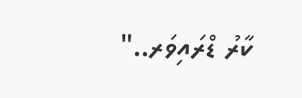ކާރު ޑްރައިވަރ.."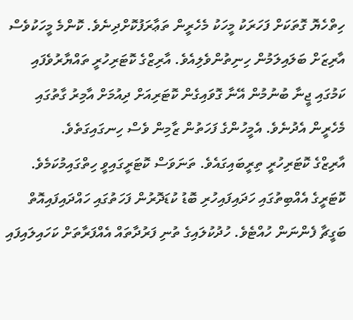ހިތްހެޔޮ ގޮތަކަށް ފަހަރަކު މީހަކު މެހެރީން ތަޢާރަފުކޮށްދިނެވެ. ކޮންމެ މީހަކުވެސް އާރިޒަށް ބަލައިލަމުން ހިނިތުންވެލިއެވެ. އާރިޒްގެ ކޮޓަރިހުރީ ތައްޔާރުވެފައި ކަމުގައި ޖީނާ ބުނުމުން އޭނާ ގޮވައިގެން ކޮޓަރިއަށް ދިއުމަށް އާމިރު ގާތުގައި މެހެރީން އެދުނެވެ. އެމީހުންގެ ފަހަތުން ޒާމިން ވެސް ހިނގައިގަތެވެ.
އާރިޒްގެ ކޮޓަރިހުރީ ތިރީބައިގައެވެ. ތަނަވަސް ކޮޓަރީގައިވީ ހިތްގައިމުކަމެވެ. ކޮޓަރީގެ އެއްބިތުގައި ހަދައިފައިހުރި ބޮޑު ކުޑަދޮރުން ފަހަތުގައި ހައްދައިފައިއޮތް ބަގީޗާ ފެންނަން ހުއްޓެވެ. ހުދުކުލައިގެ ތުނި ފަރުދާތައް އެއްފަރާތަށް ކަހައިލައިފައި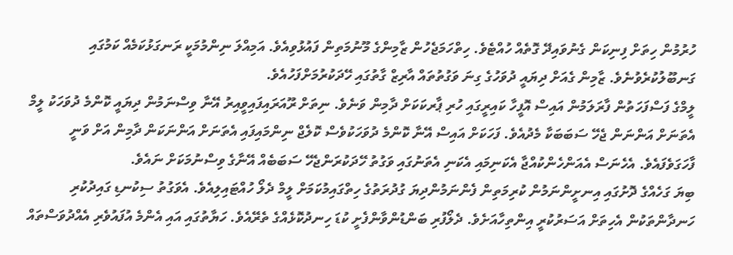ހުރުމުން ހިތަށް ފިނިކަން ގެނުވައިދޭ ގޮތެއް ހުއްޓެވެ. ހިތްހަމަޖެހުން ޒާމިންގެ މޫނުމަތިން ފައުޅުވިއެވެ. އަމިއްލަ ނިންމުމަކީ ރަނގަޅުކަމެއް ކަމުގައި ގަނބޫލުކުރެވުނެވެ. ޒާމިން ގެއަށް ދިޔައީ ދުވަހުގެ ގިނަ ވަގުތުތައް އާރިޒް ގާތުގައި ހޭދަކުރުމަށްފަހުއެވެ.
ލީމްގެ ފަސްފަހަތުން ފާރަލަމުން އައިސް އޮފީހާ ކައިރީގައި ހުރި ޕާރކަކަށް ދާމިން ވަނެވެ. ނިތަށް ރޫއަރައިފައިވީއިރު އޭނާ ވިސްނަމުން ދިޔައީ ކޮންމެ ދުވަހަކު ލީމް އެތަނަށް އަންނަން ޖެހޭ ސަބަބަކާ މެދުއެވެ. ފަހަކަށް އައިސް އޭނާ ކޮންމެ ދުވަހަކުވެސް ކޮލެޖް ނިންމައިފައި އެތަނަށް އަންނަކަން ދާމިން އަށް ވަނީ ފާހަގަވެފައެވެ. އެހެނަސް އެއަންހެންކުއްޖާ އެކަނިމައި އެކަނި އެތަނުގައި ވަގުތު ހޭދަކުރަންޖެހޭ ސަބަބެއް އޭނާގެ ވިސްނުމަކަށް ނައެވެ.
ބިޔަ ގަހެއްގެ ދޮށުގައި އިނށީންނަމުން ކުރިމަތިން ފެންނަމުންދިޔަ ގުދުރަތުގެ ހިތްގައިމުކަމަށް ލީމް ދެލޯ ހުއްޓައިލިއެވެ. އެވަގުތު ސިކުނޑި ގައިދުކުރި ހަނދާންތަކުން އެހިތަށް އަސަރުކުރީ އިންތިހާއަށެވެ. ދެލޯފުރި ބަންޑުންވާންފެށީ ކުޑަ ހިނދުކޮޅެއްގެ ތެރޭއެވެ. ހަޔާތުގައި އައި އެންމެ އުފައުވެރި އެއްދުވަސްތައް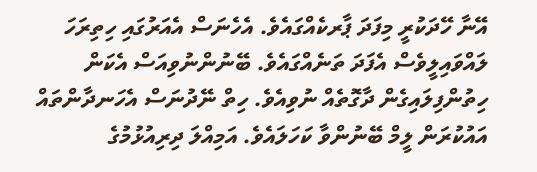އޭނާ ހޭދަކުރީ މިފަދަ ޕާރކެއްގައެވެ. އެހެނަސް އެއަރުގައި ހިތިރަހަ ލައްވައިލީވެސް އެފަދަ ތަނެއްގައެވެ. ބޭނުންނުވިއަސް އެކަން ހިތުންފިލައިގެން ދާގޮތެއް ނުވިއެވެ. ހިތް ނޭދުނަސް އެހަނދާންތައް އައުކުރަން ލީމް ބޭނުންވާ ކަހަލައެވެ. އަމިއްލަ ދިރިއުޅުމުގެ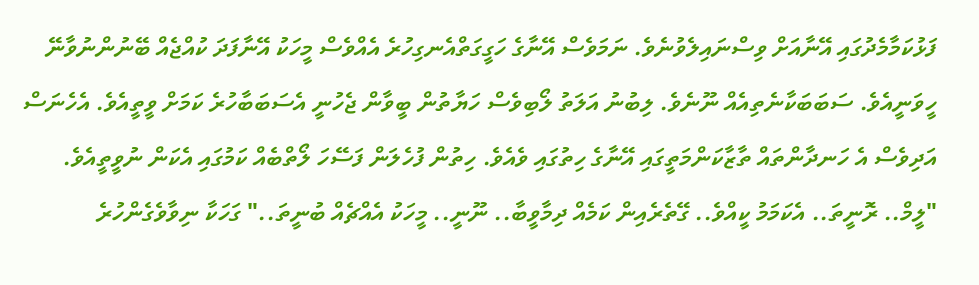ފަޅުކަމާމެދުގައި އޭނާއަށް ވިސްނައިލެވުނެވެ. ނަމަވެސް އޭނާގެ ހަގީގަތްއެނގިހުރެ އެއްވެސް މީހަކު އޭނާފަދަ ކުއްޖެއް ބޭނުންނުވާނޭ ހީވަނީއެވެ. ސަބަބަކާނެތިއެއް ނޫނެވެ. ލިބުނު އަލަތު ލޯބިވެސް ހަޔާތުން ބީވާން ޖެހުނީ އެސަބަބާހުރެ ކަމަށް ވީތީއެވެ. އެހެނަސް އަދިވެސް އެ ހަނދާންތައް ތާޒާކަންމަތީގައި އޭނާގެ ހިތުގައި ވެއެވެ. ހިތުން ފުހެލަން ފަސޭހަ ލޯތްބެއް ކަމުގައި އެކަން ނުވީތީއެވެ.
"ލީމް.. ރޮނީތަ.. އެކަމަމު ކީއްވެ.. ގޭތެރެއިން ކަމެއް ދިމާވީބާ.. ނޫނީ.. މީހަކު އެއްޗެއް ބުނީތަ.." ގަހަކާ ނިވާވެގެންހުރެ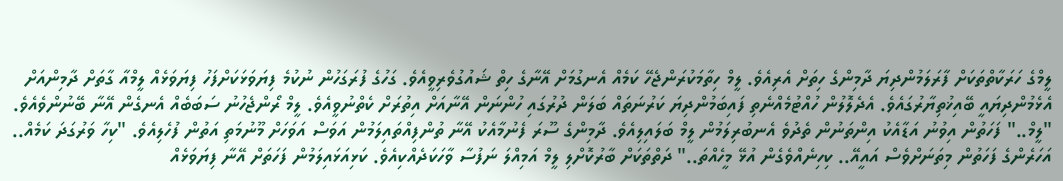ލީމްގެ ހަރަކާތްތަކަށް ފާރަލަމުންދިޔަ ދާމިންގެ ހިތަށް އެރިއެވެ. ލީމް ހިތާމަކުރަންޖެހޭ ކަމެއް އެނގުމަށް އޭނާގެ ހިތް ޝައުގުވެރިވީއެވެ. ގަހުގެ ފުރަގަހުން ނުކުމެ ފިޔަވަޅަކަށްފަހު ފިޔަވަޅެއް ލީމްއާ ގާތަށް ދާމިންއަށް އެޅެމުންދިޔައީ ބޭއިޚުތިޔާރުގައެވެ. އެދެލޮލުން ހުއްޓުމެއްނެތި ފައިބަމުންދިޔަ ކަރުނަތައް ބަލަން ދުރުގައި ހުންނަން އޭނާއަށް އިތުރަށް ކެތްނުވީއެވެ. ލީމް ރޯންޖެހުނު ސަބަބެއް އެނގެން އޭނާ ބޭނުންވެއެވެ.
"ލީމް.." ފަހަތުން އިވުނު އަޑާއެކު އިންތަނުން ތެދުވެ އެނބުރިލަމުން ލީމް ބަލައިލިއެވެ. ދާމިންގެ ސޫރަ ފެނުމާއެކު އޭނާ ތުންފިއްތައިލަމުން އަވަސް އަވަހަށް މޫނުމަތި އަތުން ފުހެލިއެވެ. "ކިހާ ވަރުގަދަ ކަމެއް.. އަހަރެންގެ ފަހަތުން މިތަނަށްވެސް އައީއޭ.. ކިހިނެއްވެގެން އުޅޭ މީހެއްތަ.." ދަތްތަކަށް ބާރުކޮށްލި ލީމް އަމިއްލަ ނަފުސާ ވާހަކަދެއްކިއެވެ. ކަޅިއަޅައިލަމުން ފަހަތަށް އޭނާ ފިޔަވަޅެއް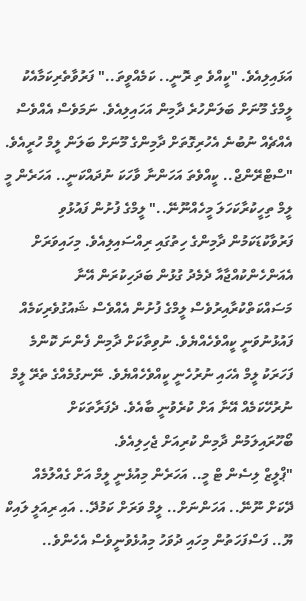އަޅައިލިއެވެ. "ކީއްވެ ތި ރޮނީ.. ކަމެއްވީތަ.." ފަރުވާތެރިކަމާއެކު ލީމްގެ މޫނަށް ބަލަންހުރެ ދާމިން އަހައިލިއެވެ. ނަމަވެސް އެއްވެސް އެއްޗެއް ނުބުނެ އެހުރިގޮތަށް ދާމިންގެ މޫނަށް ބަލަން ލީމް ހުރީއެވެ. "ސްޓްރޭންޖް.. ކީއްވެތަ އަހަންނާ ވާހަކަ ނުދައްކަނީ.. އަހަރެން މީ ލީމް ތިހީކުރާކަހަލަ މީހެއްނޫނޭ.." ލީމްގެ ފުށުން ފައުޅުވި ފަރުވާކުޑަކަމުން ދާމިންގެ ހިތުގައި ރިއްސައިލިއެވެ. މިހައިވަރަށް އެއަންހެންކުއްޖާއާ ދެމެދު ގުޅުން ބަދަހިކުރަން އޭނާ މަސައްކަތްކުރާއިރުވެސް ލީމްގެ ފުށުން އެއްވެސް ޝައުގުވެރިކަމެއް ފައުޅުނުވަނީ ކީއްވެހެއްޔެވެ. ނުވިތާކަށް ދާމިން ފެންނަ ކޮންމެ ފަހަރަކު ލީމް އެހައި ނުރުހެނީ ކީއްވެހެއްޔެވެ. ނޭނގުމެއްގެ ތެރޭ ލީމް ނުރުހޭކަމެއް އޭނާ އަށް ކުރެވުނީ ބާއެވެ. ދެފަރާތަކަށް ބޯހޫރައިލަމުން ދާމިން ކުރިއަށް ޖެހިލިއެވެ.
"ޕްލީޒް ލިސެން ޓް މީ.. އަހަރެން މިއުޅެނީ ލީމް އަށް ގެއްލުމެއް ދޭކަށް ނޫނޭ.. އަހަންނަށް.. ލީމް ވަރަށް ކަމުދޭ.. އައި ރިއަލީ ލައިކް ޔޫ.. ފަސްފަހަތުން މިހައި ދުވަހު މިއުޅެވުނީވެސް އެހެންވެ..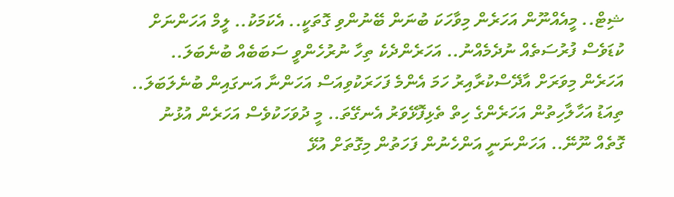ޝިޓް.. މީއެއްނޫން އަހަރެން މިވާހަކަ ބުނަން ބޭނުންވި ގޮތަކީ.. އެކަމަކު.. ލީމް އަހަންނަށް ކުޑަވެސް ފުރުސަތެއް ނުދެމެއްނު.. އަހަރެންދެކެ ތިހާ ނުރުހެންވީ ސަބަބެއް ބުނެބަލަ.. އަހަރެން މިވަރަށް އާދޭސްކުރާއިރު ހަމަ އެންމެ ފަހަރަކުވިއަސް އަހަންނާ އަނގައިން ބުނެލަބަލަ.. ތިއަޑު އަހާލާހިތުން އަހަރެންގެ ހިތް ތެޅިފޮޅޭވަރު އެނގޭތަ.. މީ ދުވަހަކުވެސް އަހަރެން އުޅުނު ގޮތެއް ނޫނޭ.. އަހަންނަނީ އަންހެނުން ފަހަތުން މިގޮތަށް އުޅޭ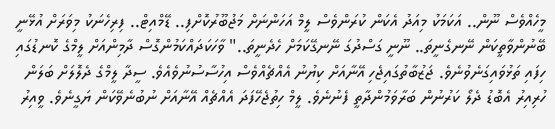މީހެއްވެސް ނޫން.. އަކަމަކު މިއަދު އެކަން ކުރަންވެސް ލީމް އަހަންނަށް މަޖުބޫރުކޮށްފި.. ޑޭމްއިޓް.. ފިރިހެނަކު މިވަރަށް އުޅޭނީ ބޭނުންވާތީކަން ނޭނގެނީތަ.. ނޫނީ ގަސްދުގަ ނޭނގޭކަމަށް ހެދެނީތަ.." ވާހަކަދައްކަމުންގޮސް ދާމިންއަށް ލީމްގެ ކޮނޑުގައި ހިފައި ތަޅުވައިގަނެވުނެވެ. ޖަޒުބާތުގައިޖެހި އޭނާއަށް ކިޔުނު އެއްޗެއްވެސް އިހުސާސުނުވެއެވެ. ސީދާ ލީމްގެ ދެލޮލަށް ބަލަން ހުރިއިރު އެބޮޑު ދެލޯ ކަރުނުން ބަރާވަމުންދާތީ ފެނުނެވެ. ލީމް ހިތުޖެހޭފަދަ އެއްޗެއް އޭނާއަށް ނުބުނެވޭކަން ޔަގީނެވެ. ވީއިރު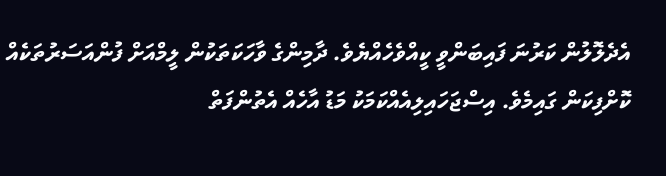އެދެލޮލުން ކަރުނަ ފައިބަންވީ ކީއްވެހެއްޔެވެ. ދާމިންގެ ވާހަކަތަކުން ލީމްއަށް ފުންއަސަރުތަކެއް ކޮށްފިކަން ގައިމެވެ. އިސްޖަހައިލިއެއްކަމަކު މަޑު އާހެއް އެތުންފަތް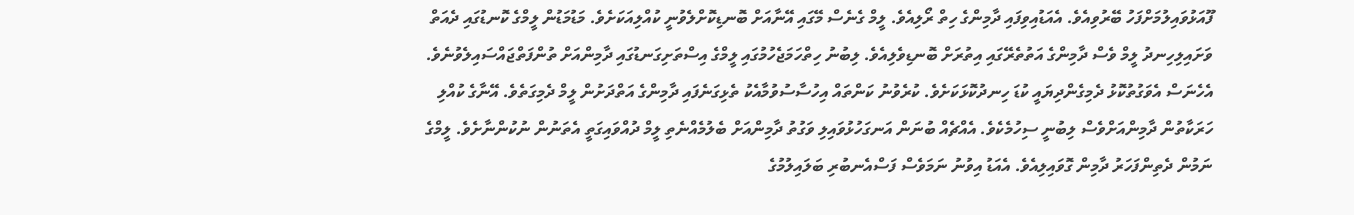ފޫއަޅުވައިލުމަށްފަހު ބޭރުވިއެވެ. އެއަޑުއިވިފައި ދާމިންގެ ހިތް ރޯލިއެވެ. ލީމް ގެނެސް މޭގައި އޭނާއަށް ބޮނޑިކޮށްލެވުނީ ކުއްލިއަކަށެވެ. މަޑުމަޑުން ލީމްގެ ކޮނޑުގައި ދެއަތް ވަށައިލިހިނދު ލީމް ވެސް ދާމިންގެ އަތުތެރޭގައި އިތުރަށް ބޮނޑިވެލިއެވެ. ލިބުނު ހިތްހަމަޖެހުމުގައި ލީމްގެ އިސްތަށިގަނޑުގައި ދާމިންއަށް ތުންފަތްޖައްސައިލެވުނެވެ. އެހެނަސް އެވަގުތުކޮޅު ދެމިގެންދިޔައީ ކުޑަ ހިނދުކޮޅަކަށެވެ. ކުރެވުނު ކަންތައް އިހުސާސުވުމާއެކު ތެޅިގަނެފައި ދާމިންގެ އަތްދަށުން ލީމް ދެމިގަތެވެ. އޭނާގެ ކުއްލި ހަރަކާތުން ދާމިންއަށްވެސް ލިބުނީ ސިހުމެކެވެ. އެއްޗެއް ބުނަން އަނގަހުޅުވައިލި ވަގުތު ދާމިންއަށް ބެލުމެއްނެތި ލީމް ދުއްވައިގަތީ އެތަނުން ނުކުންނާށެވެ. ލީމްގެ ނަމުން ދެތިންފަހަރު ދާމިން ގޮވައިލިއެވެ. އެއަޑު އިވުނު ނަމަވެސް ފަސްއެނބުރި ބަލައިލުމުގެ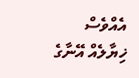އެއްވެސް ޚިޔާލެއް އޭނާގެ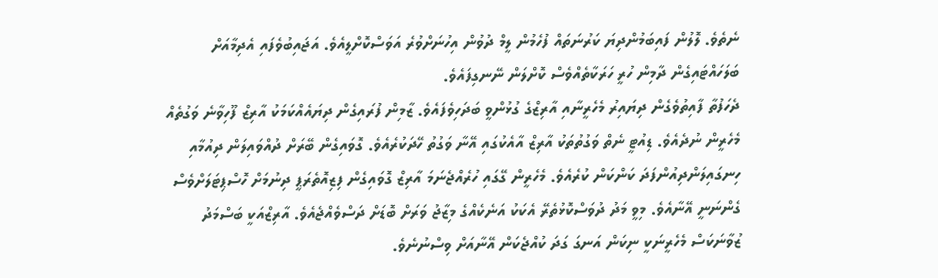ނެތެވެ. ލޮލުން ފައިބަމުންދިޔަ ކަރުނަތައް ފުހެމުން ލީމް ދުވުން އިހުނަށްވުރެ އަވަސްކޮށްލީއެވެ. އަޖައިބުވެފައި އެދިމާއަށް ބަލަހައްޓައިގެން ދާމިން ހުރީ ހަރަކާތެއްވެސް ކޮށްލަން ނޭނގިފައެވެ.
ދެހަފުތާ ފާއިތުވެގެން ދިޔައިރު މެހެރީނާއި އާރިޒްގެ ގުޅުންވީ ބަދަހިވެފައެވެ. ޒާމިން ފުރައިގެން ދިޔައެއްކަމަކު އާރިޒް ފޫހިވާނެ ވަގުތެއް މެހެރީން ނުދެއެވެ. ޑިއުޓީ ނެތް ވަގުތުތަކު އާރިޒް އާއެކުގައި އޭނާ ވަގުތު ހޭދަކުރެއެވެ. ގޮވައިގެން ބޭރަށް ދުއްވައިލަން ދިއުމާއި ހިނގައިލަންދިއުންފަދަ ކަންކަން ކުރެއެވެ. މެހެރީން ގޭގައި ހުރެއްޖެނަމަ އާރިޒް ގޮވައިގެން ފިޒިއޮތެރަޕީ ދިނުމަށް ހޮސްޕިޓަލަށްވެސް ގެންނަނީ އޭނާއެވެ. މިވީ މަދު ދުވަސްކޮޅުތެރޭ އެކަކު އަނެކެއްގެ މިޒާޖު ވަރަށް ބޮޑަށް ދަސްވެއްޖެއެވެ. އާރިޒްއަކީ ބަސްމަދު ޒުވާނަކަސް މެހެރީނަކީ ނިކަން އަނގަ ގަދަ ކުއްޖެކަން އޭނާއަށް ވިސްނުނެވެ.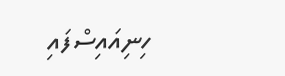ހިނިއައިސްފައި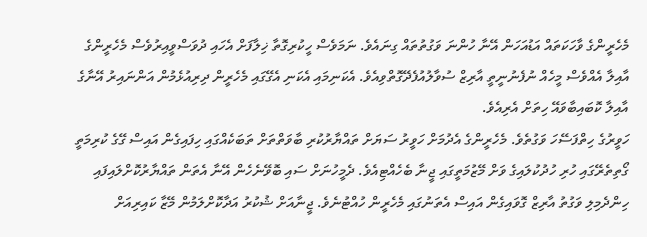މެހެރީންގެ ވާހަކަތައް އަޑުއަހަން އޭނާ ހުންނަ ވަގުތުތައް ގިނައެވެ. ނަމަވެސް ހީކުރިގޮތާ ޚިލާފަށް އެހައި ދުވަސްވީއިރުވެސް މެހެރީންގެ އާއިލާ އެއްވެސް މީހެއް ނުފެނުނީތީ އާރިޒް ސުވާލުއުފެދޭގޮތްވިއެވެ. އެކަނިމައި އެކަނި އެގޭގައި މެހެރީން ދިރިއުޅެމުން އަންނައިރު އޭނާގެ އާއިލާ ކޮބައިބާވައޭ ހިތަށް އެރިއެވެ.
ހަވީރުގެ ހިތްފަސޭހަ ވަގުތެވެ. މެހެރީންގެ އެދުމަށް ހަވީރު ސަޔަށް ތައްޔާރުކުރި ބާވަތްތަށް ތަބަކެއްގައި ހިފައިގެން އައިސް ގޭގެ ކުރިމަތީ ގޯތިތެރޭގައި ހުރި ހުދުކުލައިގެ ވަށް މޭޒުމަތީގައި ޖީނާ ބެހެއްޓިއެވެ. ދެމީހުނަށް ސައި ބޮވޭނެހެން އޭނާ އެތަން ތައްޔާރުކޮށްލައިފައި ހިންދެމިލި ވަގުތު އާރިޒް ގޮވައިގެން އައިސް އެތަނުގައި މެހެރީން ހުއްޓުނެވެ. ޖީނާއަށް ޝުކުރު އަދާކޮށްލަމުން މޭޒާ ކައިރިއަށް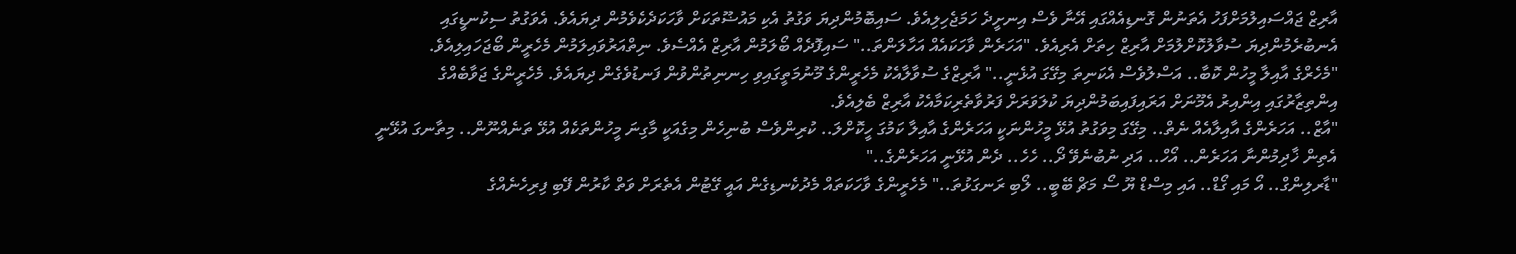އާރިޒް ޖައްސައިލުމަށްފަހު އެތަނުން ގޮނޑިއެއްގައި އޭނާ ވެސް އިނށީދެ ހަމަޖެހިލިއެވެ. ސައިބޮމުންދިޔަ ވަގުތު އެކި މައުޟޫތަކަށް ވާހަކަދެކެވެމުން ދިޔައެވެ. އެވަގުތު ސިކުނޑީގައި އެނބުރެމުންދިޔަ ސުވާލުކޮށްލުމަށް އާރިޒް ހިތަށް އެރިއެވެ. "އަހަރެން ވާހަކައެއް އަހާލަންތަ.." ސައިފޮދެއް ބޯލަމުން އާރިޒް އެއްސެވެ. ނިތްއަރުވައިލަމުން މެހެރީން ބޯޖަހައިލިއެވެ.
"މެހެރްގެ އާއިލާ މީހުން ކޮބާ.. އަސްލުވެސް އެކަނިތަ މިގޭގަ އުޅެނީ.." އާރިޒްގެ ސުވާލާއެކު މެހެރީންގެ މޫނުމަތީގައިވި ހިނނިތުންވުން ފަނޑުވެގެން ދިޔައެވެ. މެހެރީންގެ ޖަވާބެއްގެ އިންތިޒާރުގައި އިންއިރު އެމޫނަށް އަރައިފައިބަމުންދިޔަ ކުލަވަރަށް ފަރުވާތެރިކަމާއެކު އާރިޒް ބެލިއެވެ.
"އާޒް.. އަހަރެންގެ އާއިލާއެއް ނެތް.. މިގޭގަ މިވަގުތު އުޅޭ މީހުންނަކީ އަހަރެންގެ އާއިލާ ކަމުގަ ހީކޮށްލަ.. ކުރިންވެސް ބުނިހެން މިގެއަކީ މާގިނަ މީހުންތަކެއް އުޅޭ ތަނެއްނޫން.. މިތާނގަ އުޅޭނީ އެތިން ޚާދިމުންނާ އަހަރެން.. އޯހް.. އަދި ނުބުނެވޭ ދޯ.. ހެހެ.. ދެން އުޅޭނީ އަހަރެންގެ.."
"ޑާރލިންގް.. އޯ މައި ގޯޑް.. އައި މިސްޑް ޔޫ ސޯ މަޗް ބޭބީ.. ލޯބި ރަނގަޅުތަ.." މެހެރީންގެ ވާހަކަތައް މެދުކެނޑިގެން އައީ ގޭޓުން އެތެރަށް ވަތް ކާރުން ފޭބި ފިރިހެނެއްގެ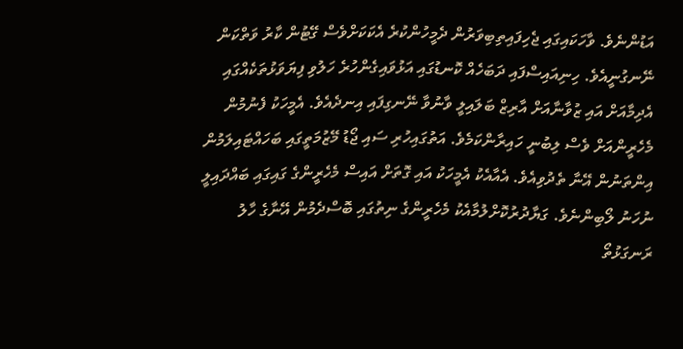އަޑުންނެވެ. ވާހަކައިގައި ޖެހިފައިތިބިވަރުން ދެމީހުންކުރެ އެކަކަށްވެސް ގޭޓުން ކާރު ވަތްކަން ނޭނގުނީއެވެ. ހިނިއައިސްފައި ދަބަހެއް ކޮނޑުގައި އަޅުވައިގެންހުރެ ހަލުވި ފިޔަވަޅުތަކެއްގައި އެދިމާއަށް އައި ޒުވާނާއަށް އާރިޒް ބަލައިލީ ވާނުވާ ނޭނގިފައި އިނދެއެވެ. އެމީހަކު ފެނުމުން މެހެރީންއަށް ވެސް ލިބުނީ ހައިރާންކަމެވެ. އަތުގައިހުރި ސައި ޖޯޑު މޭޒުމަތީގައި ބަހައްޓައިލަމުން އިންތަނުން އޭނާ ތެދުވިއެވެ. އެއާއެކު އެމީހަކު އައި ގޮތަށް އައިސް މެހެރީންގެ ގައިގައި ބައްދައިލީ ނުހަނު ލޯބިންނެވެ. ގަޔާދުރުކޮށްލުމާއެކު މެހެރީންގެ ނިތުގައި ބޮސްދެމުން އޭނާގެ ހާލު ރަނގަޅުތޯ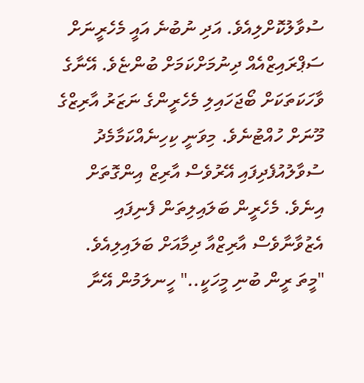ސުވާލުކޮށްލިއެވެ. އަދި ނުބުނެ އައީ މެހެރީނަށް ސަޕްރައިޒްއެއް ދިނުމަށްކަމަށް ބުންޏެވެ. އޭނާގެ ވާހަކަތަކަށް ބޯޖަހައިލި މެހެރީންގެ ނަޒަރު އާރިޒްގެ މޫނަށް ހުއްޓުނެވެ. މިވަނީ ކިހިނެއްކަމާމެދު ސުވާލުއުފެދިފައި އޭރުވެސް އާރިޒް އިންގޮތަށް އިނެވެ. މެހެރީން ބަލައިލިތަން ފެނިފައި އެޒުވާނާވެސް އާރިޒްއާ ދިމާއަށް ބަލައިލިއެވެ.
"މީތަ ރީން ބުނި މީހަކީ.." ހީނލަމުން އޭނާ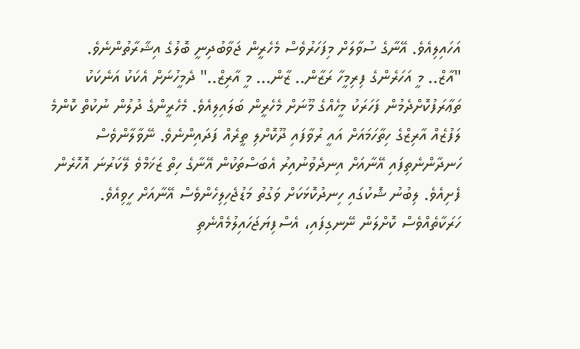އަހައިލިއެވެ. އޭނާގެ ސުވާލަށް މިފަހަރުވެސް މެހެރީން ޖަވާބުދިނީ ބޮލުގެ އިޝާރާތުންނެވެ.
"އާޒް.. މީ އަހަރެންގެ ފިރިމީހާ ރަޒާން.. ޒާން... މީ އާރިޒް.." ދެމީހުނަށް އެކަކު އަނެކަކު ތަޢާރަފުކޮށްދެމުން ފަހަރަކު މީހެއްގެ މޫނަށް މެހެރީން ބަލައިލިއެވެ. މެހެރީންގެ ދުލުން ނުކުތް ކޮންމެ ލަފުޒެއް އާރިޒްގެ ހިތާހަމައަށް އައީ ރުވާފައި ދޫކޮށްލި ތީރެއް ފަދައިންނެވެ. ނޭވާލާންވެސް ހަނދާންނެތިފައި އޭނާއަށް އިނދެވުނުއިރު އެބަސްތަކުން އޭނާގެ ހިތް ޒަޚަމްވެ ލޭކަރުނަ އޮހޮރެން ފެށިއެވެ. ލިބުނު ޝޮކުގައި ހިނދުކޮޅަކަށް ވަގުތު މަޑުޖެހިލިހެންވެސް އޭނާއަށް ހީވިއެވެ. ހަރަކާތެއްވެސް ކޮށްލަން ނޭނގިފައި، އެސްފިޔަޖަހައިލުމެއްނެތި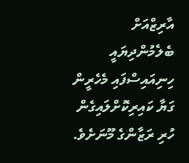އާރިޒްއަށް ބެލެމުންދިޔައީ ހިނިއައިސްފައި މެހެރީން ގަޔާ ކައިރިކޮށްލައިގެން ހުރި ރަޒާންގެ މޫނަށެވެ.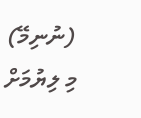(ނުނިމޭ)
މި ލިޔުމަށް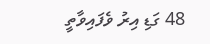48 ގަޑި އިރު ވެފައިވާތީ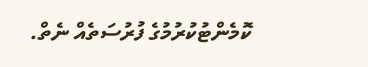ކޮމެންޓުކުރުމުގެ ފުރުސަތެއް ނެތް.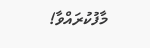މާފުކުރައްވާ!